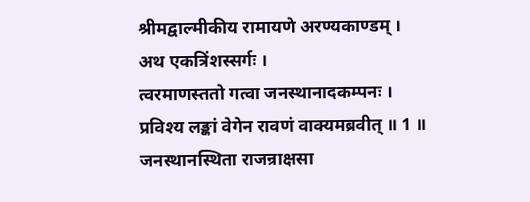श्रीमद्वाल्मीकीय रामायणे अरण्यकाण्डम् ।
अथ एकत्रिंशस्सर्गः ।
त्वरमाणस्ततो गत्वा जनस्थानादकम्पनः ।
प्रविश्य लङ्कां वेगेन रावणं वाक्यमब्रवीत् ॥ 1 ॥
जनस्थानस्थिता राजन्राक्षसा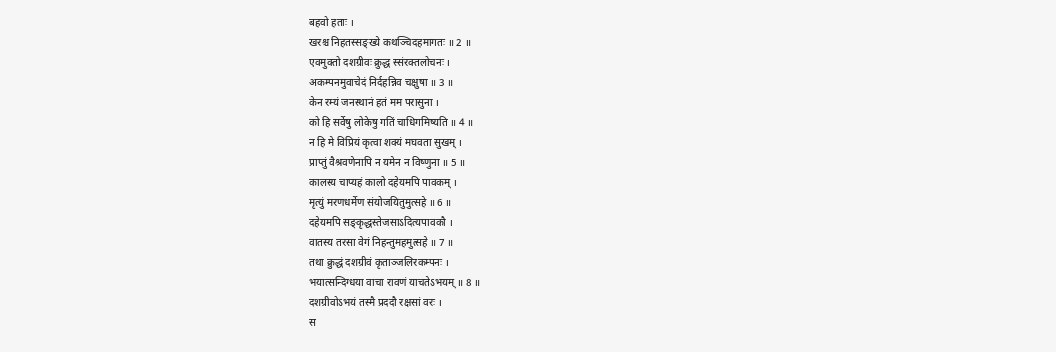बहवो हताः ।
खरश्च निहतस्सङ्ख्ये कथञ्चिदहमागतः ॥ 2 ॥
एवमुक्तो दशग्रीवः क्रुद्ध स्संरक्तलोचनः ।
अकम्पनमुवाचेदं निर्दहन्निव चक्षुषा ॥ 3 ॥
केन रम्यं जनस्थानं हतं मम परासुना ।
को हि सर्वेषु लोकेषु गतिं चाधिगमिष्यति ॥ 4 ॥
न हि मे विप्रियं कृत्वा शक्यं मघवता सुखम् ।
प्राप्तुं वैश्रवणेनापि न यमेन न विष्णुना ॥ 5 ॥
कालस्य चाप्यहं कालो दहेयमपि पावकम् ।
मृत्युं मरणधर्मेण संयोजयितुमुत्सहे ॥ 6 ॥
दहेयमपि सङ्कृद्धस्तेजसाऽदित्यपावकौ ।
वातस्य तरसा वेगं निहन्तुमहमुत्सहे ॥ 7 ॥
तथा क्रुद्धं दशग्रीवं कृताञ्जलिरकम्पनः ।
भयात्सन्दिग्धया वाचा रावणं याचतेऽभयम् ॥ 8 ॥
दशग्रीवोऽभयं तस्मै प्रददौ रक्षसां वरः ।
स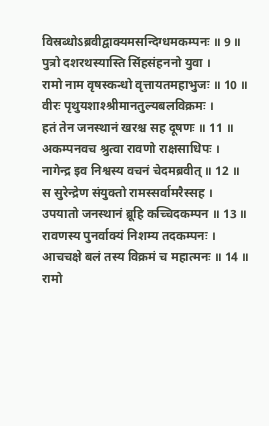विस्रब्धोऽब्रवीद्वाक्यमसन्दिग्धमकम्पनः ॥ 9 ॥
पुत्रो दशरथस्यास्ति सिंहसंहननो युवा ।
रामो नाम वृषस्कन्धो वृत्तायतमहाभुजः ॥ 10 ॥
वीरः पृथुयशाश्श्रीमानतुल्यबलविक्रमः ।
हतं तेन जनस्थानं खरश्च सह दूषणः ॥ 11 ॥
अकम्पनवच श्रुत्वा रावणो राक्षसाधिपः ।
नागेन्द्र इव निश्वस्य वचनं चेदमब्रवीत् ॥ 12 ॥
स सुरेन्द्रेण संयुक्तो रामस्सर्वामरैस्सह ।
उपयातो जनस्थानं ब्रूहि कच्चिदकम्पन ॥ 13 ॥
रावणस्य पुनर्वाक्यं निशम्य तदकम्पनः ।
आचचक्षे बलं तस्य विक्रमं च महात्मनः ॥ 14 ॥
रामो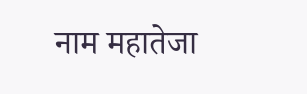नाम महातेजा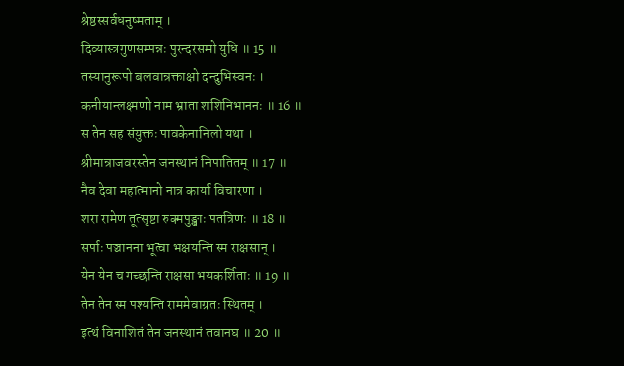श्रेष्ठस्सर्वधनुष्मताम् ।
दिव्यास्त्रगुणसम्पन्नः पुरन्दरसमो युधि ॥ 15 ॥
तस्यानुरूपो बलवान्रक्ताक्षो दन्दुभिस्वनः ।
कनीयान्लक्ष्मणो नाम भ्राता शशिनिभाननः ॥ 16 ॥
स तेन सह संयुक्तः पावकेनानिलो यथा ।
श्रीमान्राजवरस्तेन जनस्थानं निपातितम् ॥ 17 ॥
नैव देवा महात्मानो नात्र कार्या विचारणा ।
शरा रामेण तूत्सृष्टा रुक्मपुङ्खाः पतत्रिणः ॥ 18 ॥
सर्पाः पञ्चानना भूत्वा भक्षयन्ति स्म राक्षसान् ।
येन येन च गच्छन्ति राक्षसा भयकर्शिताः ॥ 19 ॥
तेन तेन स्म पश्यन्ति राममेवाग्रतः स्थितम् ।
इत्थं विनाशितं तेन जनस्थानं तवानघ ॥ 20 ॥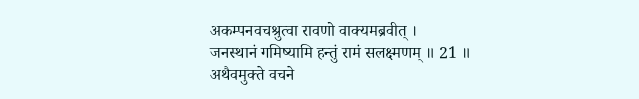अकम्पनवचश्रुत्वा रावणो वाक्यमब्रवीत् ।
जनस्थानं गमिष्यामि हन्तुं रामं सलक्ष्मणम् ॥ 21 ॥
अथैवमुक्ते वचने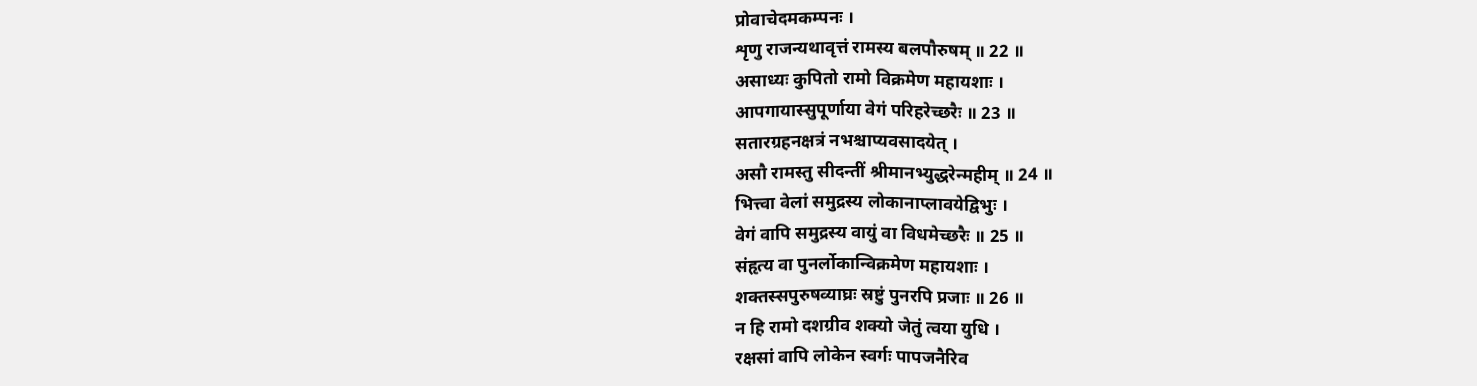प्रोवाचेदमकम्पनः ।
शृणु राजन्यथावृत्तं रामस्य बलपौरुषम् ॥ 22 ॥
असाध्यः कुपितो रामो विक्रमेण महायशाः ।
आपगायास्सुपूर्णाया वेगं परिहरेच्छरैः ॥ 23 ॥
सतारग्रहनक्षत्रं नभश्चाप्यवसादयेत् ।
असौ रामस्तु सीदन्तीं श्रीमानभ्युद्धरेन्महीम् ॥ 24 ॥
भित्त्वा वेलां समुद्रस्य लोकानाप्लावयेद्विभुः ।
वेगं वापि समुद्रस्य वायुं वा विधमेच्छरैः ॥ 25 ॥
संहृत्य वा पुनर्लोकान्विक्रमेण महायशाः ।
शक्तस्सपुरुषव्याघ्रः स्रष्टुं पुनरपि प्रजाः ॥ 26 ॥
न हि रामो दशग्रीव शक्यो जेतुं त्वया युधि ।
रक्षसां वापि लोकेन स्वर्गः पापजनैरिव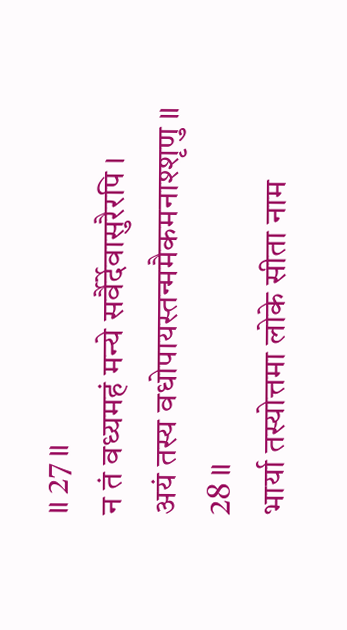॥ 27 ॥
न तं वध्यमहं मन्ये सर्वैर्देवासुरैरपि ।
अयं तस्य वधोपायस्तन्ममैकमनाश्शृणु ॥ 28 ॥
भार्या तस्योत्तमा लोके सीता नाम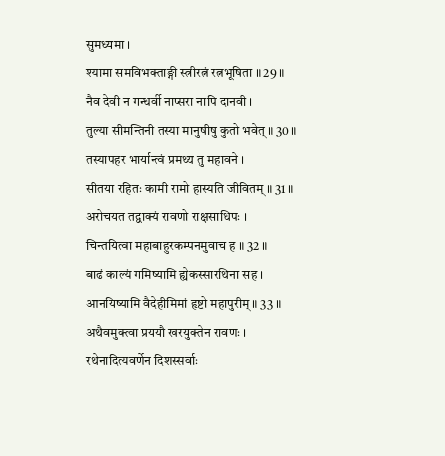सुमध्यमा ।
श्यामा समविभक्ताङ्गी स्त्रीरत्नं रत्नभूषिता ॥ 29 ॥
नैव देवी न गन्धर्वी नाप्सरा नापि दानवी ।
तुल्या सीमन्तिनी तस्या मानुषीषु कुतो भवेत् ॥ 30 ॥
तस्यापहर भार्यान्त्वं प्रमथ्य तु महावने ।
सीतया रहितः कामी रामो हास्यति जीवितम् ॥ 31 ॥
अरोचयत तद्वाक्यं रावणो राक्षसाधिपः ।
चिन्तयित्वा महाबाहुरकम्पनमुवाच ह ॥ 32 ॥
बाढं काल्यं गमिष्यामि ह्येकस्सारथिना सह ।
आनयिष्यामि वैदेहीमिमां हृष्टो महापुरीम् ॥ 33 ॥
अथैवमुक्त्वा प्रययौ खरयुक्तेन रावणः ।
रथेनादित्यवर्णेन दिशस्सर्वाः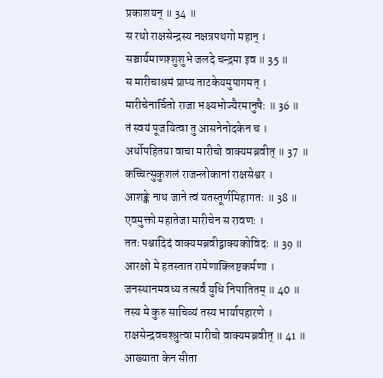प्रकाशयन् ॥ 34 ॥
स रथो राक्षसेन्द्रस्य नक्षत्रपथगो महान् ।
सञ्चार्यमाणश्शुशुभे जलदे चन्द्रमा इव ॥ 35 ॥
स मारीचाश्रमं प्राप्य ताटकेयमुपागमत् ।
मारीचेनार्चितो राजा भक्ष्यभोज्यैरमानुषैः ॥ 36 ॥
तं स्वयं पूजयित्वा तु आसनेनोदकेन च ।
अर्थोपहितया वाचा मारीचो वाक्यमब्रवीत् ॥ 37 ॥
कच्चित्सुकुशलं राजन्लोकानां राक्षसेश्वर ।
आशङ्के नाथ जाने त्वं यतस्तूर्णमिहागतः ॥ 38 ॥
एवमुक्तो महातेजा मारीचेन स रावणः ।
ततः पश्चादिदं वाक्यमब्रवीद्वाक्यकोविदः ॥ 39 ॥
आरक्षो मे हतस्तात रामेणाक्लिष्टकर्मणा ।
जनस्थानमवध्य तत्सर्वं युधि निपातितम् ॥ 40 ॥
तस्य मे कुरु साचिव्यं तस्य भार्यापहारणे ।
राक्षसेन्द्रवचश्श्रुत्वा मारीचो वाक्यमब्रवीत् ॥ 41 ॥
आख्याता केन सीता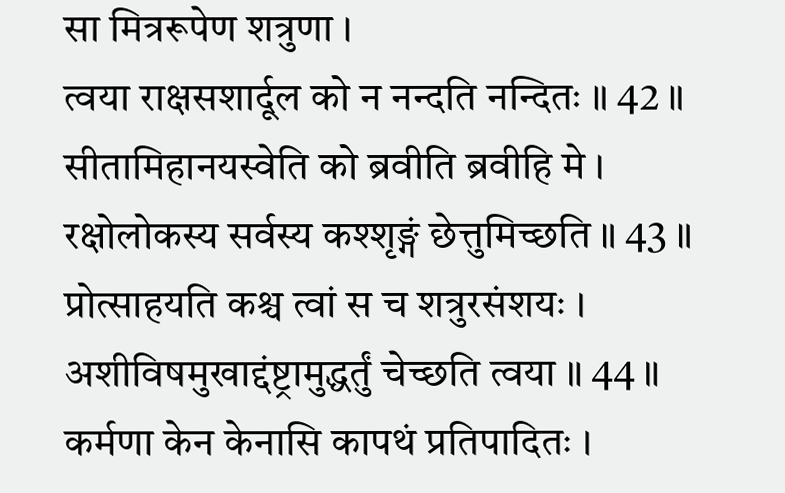सा मित्ररूपेण शत्रुणा ।
त्वया राक्षसशार्दूल को न नन्दति नन्दितः ॥ 42 ॥
सीतामिहानयस्वेति को ब्रवीति ब्रवीहि मे ।
रक्षोलोकस्य सर्वस्य कश्शृङ्गं छेत्तुमिच्छति ॥ 43 ॥
प्रोत्साहयति कश्च त्वां स च शत्रुरसंशयः ।
अशीविषमुखाद्दंष्ट्रामुद्धर्तुं चेच्छति त्वया ॥ 44 ॥
कर्मणा केन केनासि कापथं प्रतिपादितः ।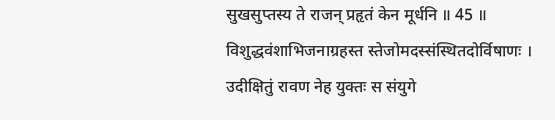सुखसुप्तस्य ते राजन् प्रहृतं केन मूर्धनि ॥ 45 ॥
विशुद्धवंशाभिजनाग्रहस्त स्तेजोमदस्संस्थितदोर्विषाणः ।
उदीक्षितुं रावण नेह युक्तः स संयुगे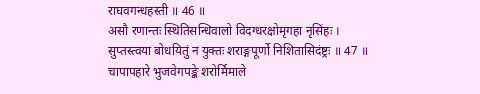राघवगन्धहस्ती ॥ 46 ॥
असौ रणान्तः स्थितिसन्धिवालो विदग्धरक्षोमृगहा नृसिंहः ।
सुप्तस्त्वया बोधयितुं न युक्तः शराङ्गपूर्णो निशितासिदंष्ट्रः ॥ 47 ॥
चापापहारे भुजवेगपङ्के शरोर्मिमाले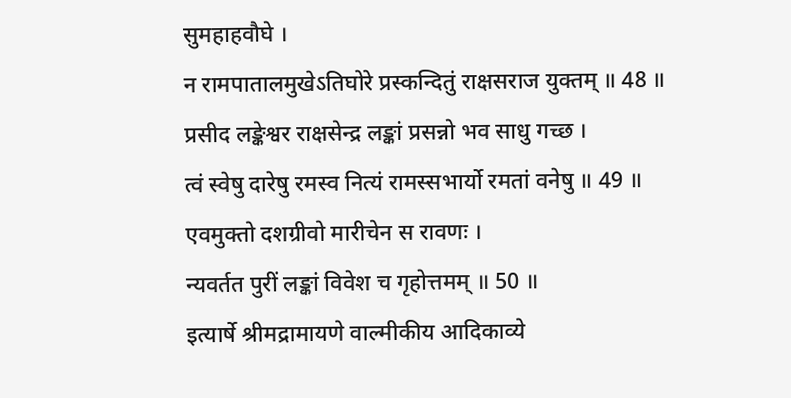सुमहाहवौघे ।
न रामपातालमुखेऽतिघोरे प्रस्कन्दितुं राक्षसराज युक्तम् ॥ 48 ॥
प्रसीद लङ्केश्वर राक्षसेन्द्र लङ्कां प्रसन्नो भव साधु गच्छ ।
त्वं स्वेषु दारेषु रमस्व नित्यं रामस्सभार्यो रमतां वनेषु ॥ 49 ॥
एवमुक्तो दशग्रीवो मारीचेन स रावणः ।
न्यवर्तत पुरीं लङ्कां विवेश च गृहोत्तमम् ॥ 50 ॥
इत्यार्षे श्रीमद्रामायणे वाल्मीकीय आदिकाव्ये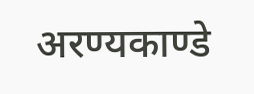अरण्यकाण्डे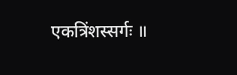एकत्रिंशस्सर्गः ॥